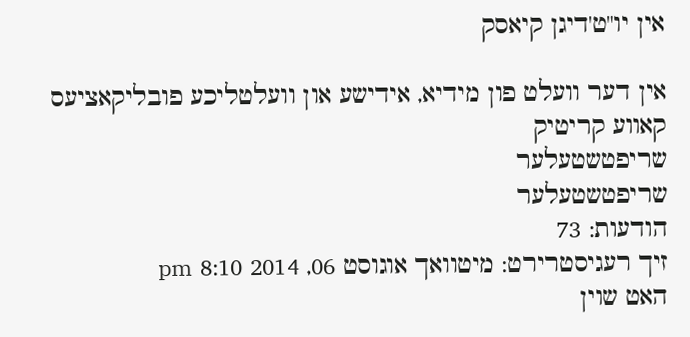אין יו"ט'דיגן קיאסק

אין דער וועלט פון מידיא, אידישע און וועלטליכע פובליקאציעס
קאווע קריטיק
שריפטשטעלער
שריפטשטעלער
הודעות: 73
זיך רעגיסטרירט: מיטוואך אוגוסט 06, 2014 8:10 pm
האט שוין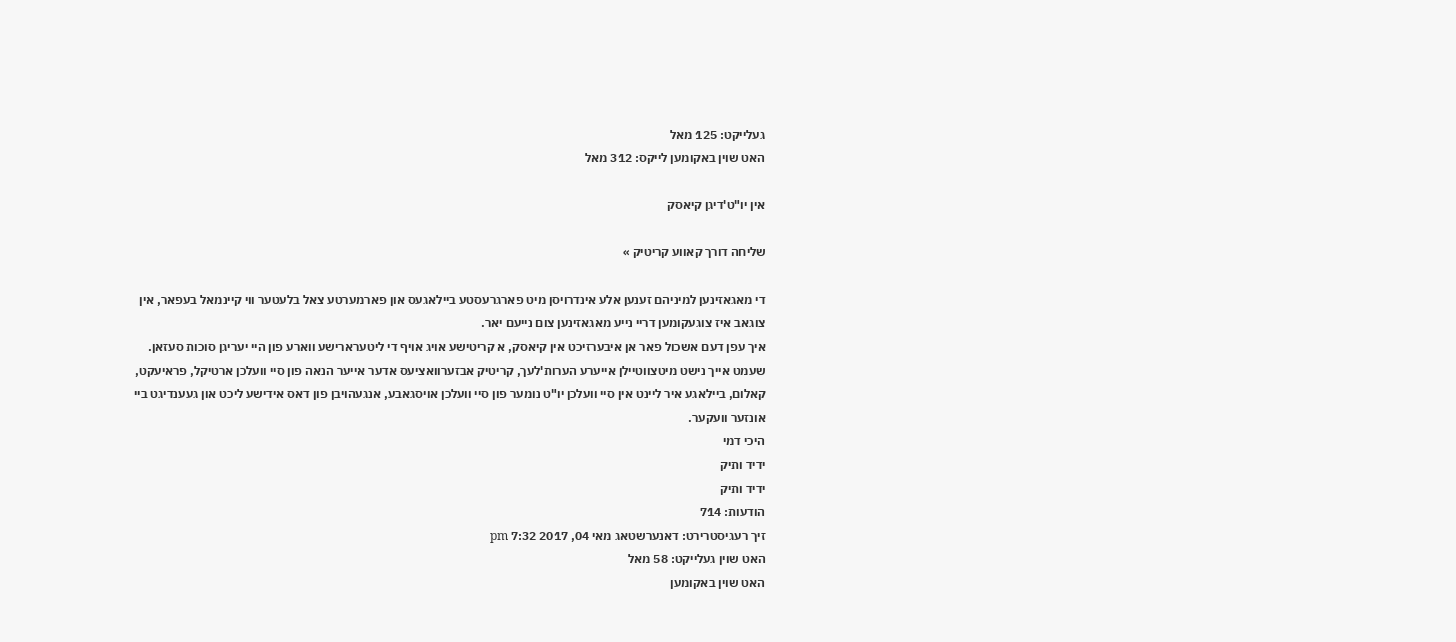געלייקט: 125 מאל
האט שוין באקומען לייקס: 312 מאל

אין יו"ט'דיגן קיאסק

שליחה דורך קאווע קריטיק »

די מאגאזינען למיניהם זענען אלע אינדרויסן מיט פארגרעסטע ביילאגעס און פארמערטע צאל בלעטער ווי קיינמאל בעפאר, אין צוגאב איז צוגעקומען דריי נייע מאגאזינען צום נייעם יאר.
איך עפן דעם אשכול פאר אן איבערזיכט אין קיאסק, א קריטישע אויג אויף די ליטערארישע ווארע פון היי יעריגן סוכות סעזאן.
שעמט אייך נישט מיטצווטיילן אייערע הערות'לעך, קריטיק אבזערוואציעס אדער אייער הנאה פון סיי וועלכן ארטיקל, פראיעקט, קאלום, ביילאגע איר ליינט אין סיי וועלכן יו"ט נומער פון סיי וועלכן אויסגאבע, אנגעהויבן פון דאס אידישע ליכט און געענדיגט ביי אונזער וועקער.
היכי דמי
ידיד ותיק
ידיד ותיק
הודעות: 714
זיך רעגיסטרירט: דאנערשטאג מאי 04, 2017 7:32 pm
האט שוין געלייקט: 58 מאל
האט שוין באקומען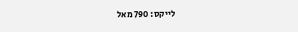לייקס: 790 מאל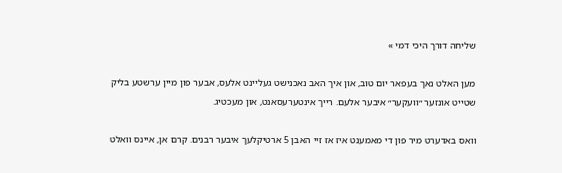שליחה דורך היכי דמי »

מען האלט נאך בעפאר יום טוב, און איך האב נאכנישט געליינט אלעס, אבער פון מיין ערשטע בליק שטייט אונזער ״וועקער״ איבער אלעם. רייך אינטערעסאנט, און מעכטיג.

וואס באדערט מיר פון די מאמענט איז אז זיי האבן 5 ארטיקלעך איבער רבנים. קרם אן, איינס וואלט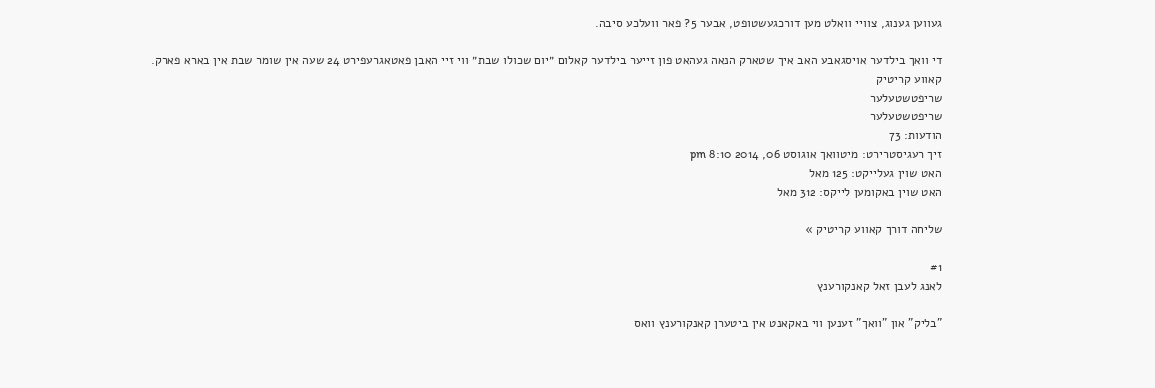געווען גענוג, צוויי וואלט מען דורכגעשטופט, אבער 5? פאר וועלכע סיבה.

די וואך בילדער אויסגאבע האב איך שטארק הנאה געהאט פון זייער בילדער קאלום ״יום שכולו שבת״ ווי זיי האבן פאטאגרעפירט 24 שעה אין שומר שבת אין בארא פארק.
קאווע קריטיק
שריפטשטעלער
שריפטשטעלער
הודעות: 73
זיך רעגיסטרירט: מיטוואך אוגוסט 06, 2014 8:10 pm
האט שוין געלייקט: 125 מאל
האט שוין באקומען לייקס: 312 מאל

שליחה דורך קאווע קריטיק »

#1
לאנג לעבן זאל קאנקורענץ

"בליק" און "וואך" זענען ווי באקאנט אין ביטערן קאנקורענץ וואס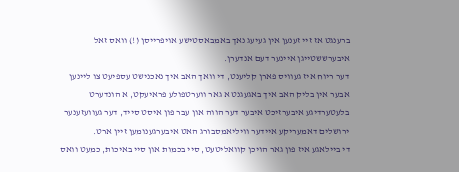ברענגט אז זיי זענען אין געיעג נאך באמבאסטישע אויפרייסן (!) וואס זאל איבערששטייגן איינער דעם אנדערן.
דער ריוח איז געוויס פארן קליענט, די וואך האב איך נאכנישט עספיעט צו ליינען אבער אין בליק האב איך באגעגנט א גאר ווערטפולע פראיעקט, א הונדערט בלעטערדיגע איבערזיכט איבער דער הווה און עבר פון איסט סייד, דער געוועזענער ירושלים דאמעריקע איידער וויליאמסבורג האט איבערגענומען זיין ארט.
די ביילאגע איז פון גאר הויכן קוואליטעט, סיי בכמות און סיי באיכות, כמעט וואס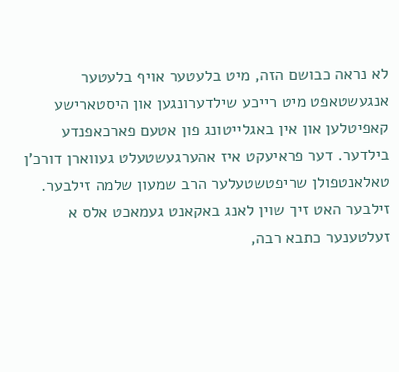לא נראה כבושם הזה, מיט בלעטער אויף בלעטער אנגעשטאפט מיט רייכע שילדערונגען און היסטארישע קאפיטלען און אין באגלייטונג פון אטעם פארכאפנדע בילדער. דער פראיעקט איז אהערגעשטעלט געווארן דורכ'ן טאלאנטפולן שריפטשטעלער הרב שמעון שלמה זילבער.
זילבער האט זיך שוין לאנג באקאנט געמאכט אלס א זעלטענער כתבא רבה,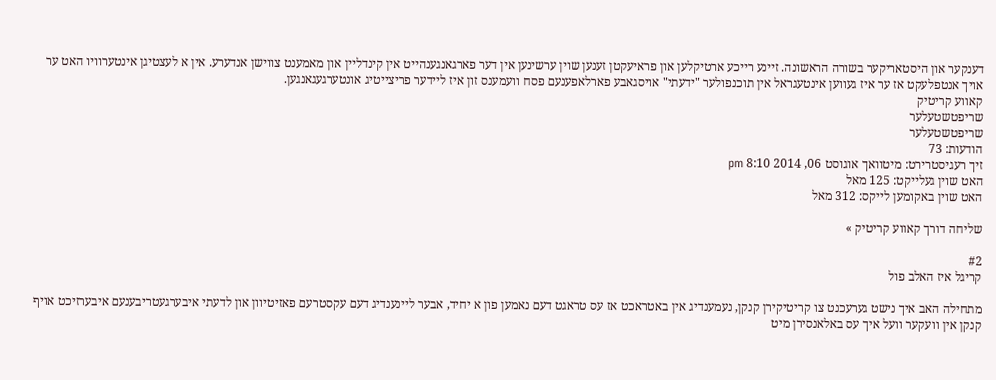דענקער און היסטאריקער בשורה הראשונה. זיינע רייכע ארטיקלען און פראיעקטן זענען שוין ערשינען אין דער פארגאנגענהייט אין קינדליין און מאמענט צווישן אנדערע. אין א לעצטיגן אינטערוויו האט ער אויך אנטפלעקט אז ער איז געווען אינטעגראל אין תוכנפולער "ידעתי" אויסגאבע פארלאפענעם פסח וועמענס זון איז ליידער פריצייטיג אונטערגעגאנגען.
קאווע קריטיק
שריפטשטעלער
שריפטשטעלער
הודעות: 73
זיך רעגיסטרירט: מיטוואך אוגוסט 06, 2014 8:10 pm
האט שוין געלייקט: 125 מאל
האט שוין באקומען לייקס: 312 מאל

שליחה דורך קאווע קריטיק »

#2
קריגל איז האלב פול

מתחילה האב איך נישט גערעכנט צו קריטיקירן קנקן, נעמענדיג אין באטראכט אז עס טראגט דעם נאמען פון א יחיד, אבער ליינענדיג דעם עקסטרעם פאזיטיוון און לדעתי איבערגעטריבענעם איבערזיכט אויף קנקן אין וועקער וועל איך עס באלאנסירן מיט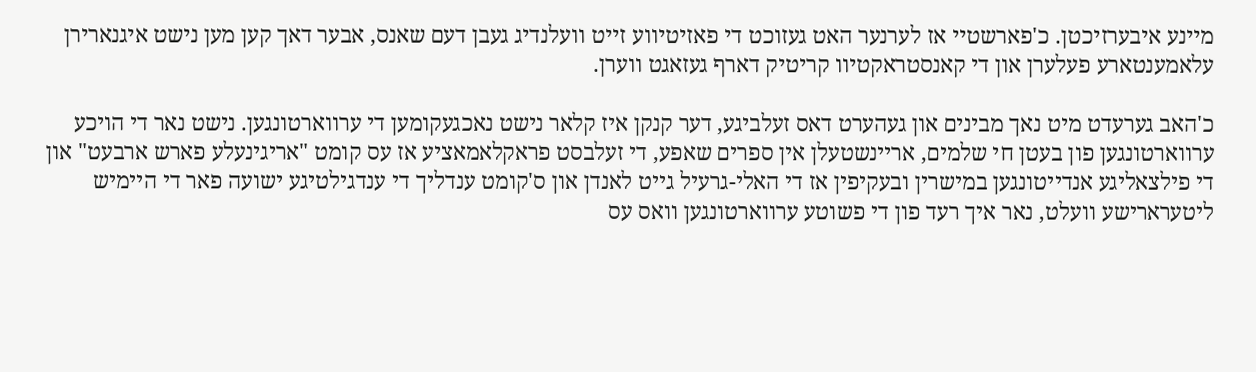מיינע איבערזיכטן. כ'פארשטיי אז לערנער האט געזוכט די פאזיטיווע זייט וועלנדיג געבן דעם שאנס, אבער דאך קען מען נישט איגנארירן עלאמענטארע פעלערן און די קאנסטראקטיוו קריטיק דארף געזאגט ווערן.

כ'האב גערעדט מיט נאך מבינים און געהערט דאס זעלביגע, דער קנקן איז קלאר נישט נאכגעקומען די ערווארטונגען. נישט נאר די הויכע ערווארטונגען פון בעטן חי שלמים, אריינשטעלן אין ספרים שאפע, די זעלבסט פראקלאמאציע אז עס קומט "אריגינעלע פארש ארבעט" און די פילצאליגע אנדייטונגען במישרין ובעקיפין אז די האלי-גרעיל גייט לאנדן און ס'קומט ענדליך די ענדגילטיגע ישועה פאר די היימיש ליטערארישע וועלט, נאר איך רעד פון די פשוטע ערווארטונגען וואס עס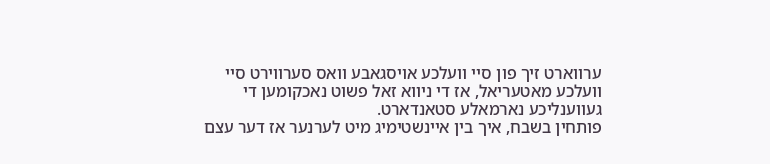ערווארט זיך פון סיי וועלכע אויסגאבע וואס סערווירט סיי וועלכע מאטעריאל, אז די ניווא זאל פשוט נאכקומען די געווענליכע נארמאלע סטאנדארט.
פותחין בשבח, איך בין איינשטימיג מיט לערנער אז דער עצם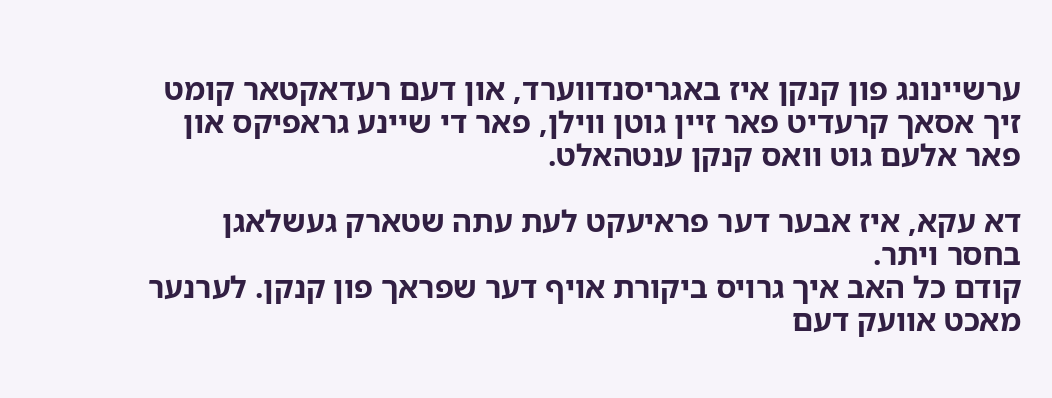ערשיינונג פון קנקן איז באגריסנדווערד, און דעם רעדאקטאר קומט זיך אסאך קרעדיט פאר זיין גוטן ווילן, פאר די שיינע גראפיקס און פאר אלעם גוט וואס קנקן ענטהאלט.

דא עקא, איז אבער דער פראיעקט לעת עתה שטארק געשלאגן בחסר ויתר.
קודם כל האב איך גרויס ביקורת אויף דער שפראך פון קנקן. לערנער מאכט אוועק דעם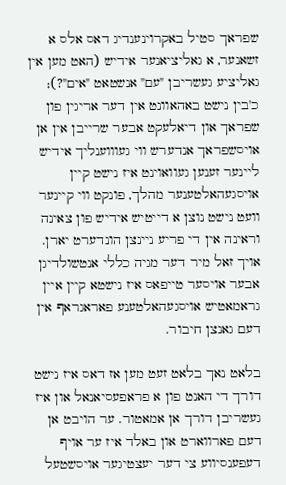שפראך סטיל באקרוינענדיג דאס אלס א זשאנער, א גאליציאנער אידיש (האט מען אין גאליציע געשריבן "עם" אנשטאט "אים"?); כ'בין נישט באהאוונט אין דער אריגין פון שפראך און דיאלעקט אבער שרייבן אין אן אויסשפראך אנדערש ווי געוווענליך אידיש ליינער זענען געוואוינט איז נישט קיין אויסגעהאלטענער מהלך, פונקט ווי קיינער וועט נישט נוצן א דייטיש אידיש פון צאינה וראינה אין די פריע ניינצן הונדערט יארן. אויך זאל מיר דער מגיה כללי אנטשולדיגן אבער אויסער טייפאס איז נישטא קיין איין גראמאטיש אויסגעהאלטענע פאראגראף אין דעם גאנצן חיבור.

בלאט נאך בלאט זעט מען אז דאס איז נישט דורך די האנט פון א פראפעסיאנאל און איז געשריבן דורך אן אמאטור. ער הויבט אן דעם פארווארט און באלד איז ער אויף דעפענסיווע צי דער יעצטיגער אויסשטעל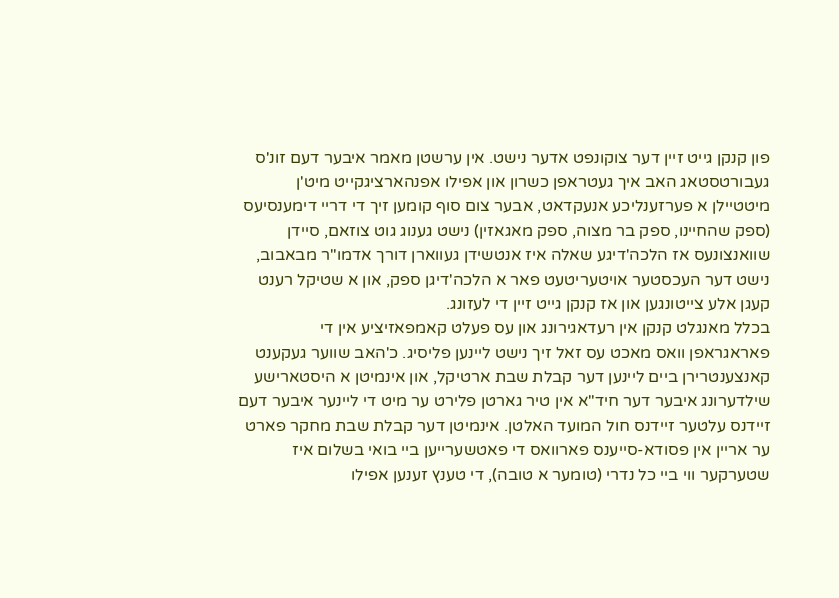פון קנקן גייט זיין דער צוקונפט אדער נישט. אין ערשטן מאמר איבער דעם זונ'ס געבורטסטאג האב איך געטראפן כשרון און אפילו אפנהארציגקייט מיט'ן מיטטיילן א פערזענליכע אנעקדאט, אבער צום סוף קומען זיך די דריי דימענסיעס (ספק שהחיינו, ספק בר מצוה, ספק מאגאזין) נישט גענוג גוט צוזאם, סיידן שוואנצונעס אז הלכה'דיגע שאלה איז אנטשידן געווארן דורך אדמו"ר מבאבוב, נישט דער העכסטער אויטעריטעט פאר א הלכה'דיגן ספק, און א שטיקל רענט קעגן אלע צייטונגען און אז קנקן גייט זיין די לעזונג.
בכלל מאנגלט קנקן אין רעדאגירונג און עס פעלט קאמפאזיציע אין די פאראגראפן וואס מאכט עס זאל זיך נישט ליינען פליסיג. כ'האב שווער געקענט קאנצענטרירן ביים ליינען דער קבלת שבת ארטיקל, און אינמיטן א היסטארישע שילדערונג איבער דער חיד"א אין טיר גארטן פלירט ער מיט די ליינער איבער דעם זיידנס עלטער זיידנס חול המועד האלטן. אינמיטן דער קבלת שבת מחקר פארט ער אריין אין פסודא-סייענס פארוואס די פאטשערייען ביי בואי בשלום איז שטערקער ווי ביי כל נדרי (טומער א טובה), די טענץ זענען אפילו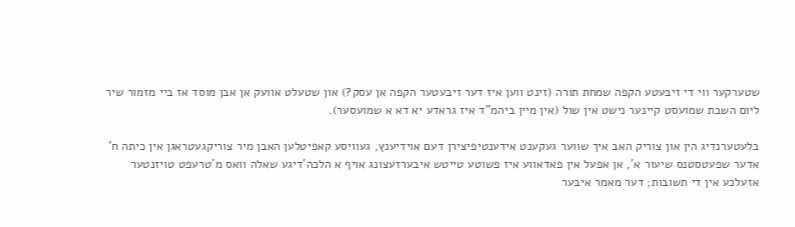שטערקער ווי די זיבעטע הקפה שמחת תורה (זינט ווען איז דער זיבעטער הקפה אן עסק?) און שטעלט אוועק אן אבן מוסד אז ביי מזמור שיר ליום השבת שמועסט קיינער נישט אין שול (אין מיין ביהמ"ד איז גראדע יא דא א שמועסער).

בלעטערנדיג הין און צוריק האב איך שווער געקענט אידענטיפיצירן דעם אוידיענץ, געוויסע קאפיטלען האבן מיר צוריקגעטראגן אין כיתה ח' אדער שפעטסטנס שיעור א', אן אפעל אין פאדאווע איז פשוטע טייטש איבערזעצונג אויף א הלכה'דיגע שאלה וואס מ'טרעפט טויזנטער אזעלכע אין די תשובות; דער מאמר איבער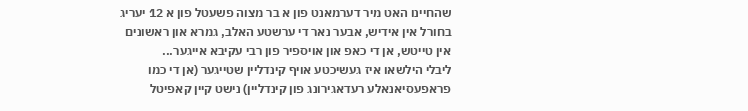שהחיינו האט מיר דערמאנט פון א בר מצוה פשעטל פון א 12 יעריג בחורל אין אידיש, אבער נאר די ערשטע האלב, גמרא און ראשונים אין טייטש, אן די כאפ און אויספיר פון רבי עקיבא אייגער...
ליבלי הילשאו איז געשיכטע אויף קינדליין שטייגער (אן די כמו פראפעסיאנאלע רעדאגירונג פון קינדליין) נישט קיין קאפיטל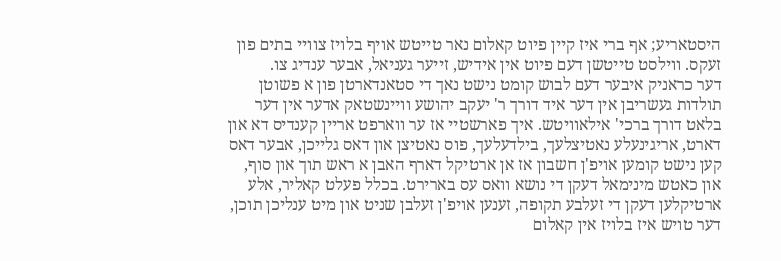היסטאריע; אף ברי איז קיין פיוט קאלום נאר טייטש אויף בלויז צוויי בתים פון זעקס. ווילסט טייטשן דעם פיוט אין אידיש, זייער געניאל, אבער ענדיג צו.
דער כראניק איבער דעם לבוש קומט נישט נאך די סטאנדארטן פון א פשוטן תולדות געשריבן אין דער איד דורך ר' יעקב יהושע וויינשטאק אדער אין דער בלאט דורך ברכי' אילאוויטש. איך פארשטיי אז ער ווארפט אריין קענדיס דא און דארט, אריגינעלע נאטיצלעך, בילדעלעך, פוס נאטיצן און דאס גלייכן, אבער דאס קען נישט קומען אויפ'ן חשבון אז אן ארטיקל דארף האבן א ראש תוך און סוף, און כאטש מינימאל דעקן די נושא וואס עס בארירט. בכלל פעלט קאליר, אלע ארטיקלען דעקן די זעלבע תקופה, זענען אויפ'ן זעלבן שניט און מיט ענליכן תוכן, דער טויש איז בלויז אין קאלום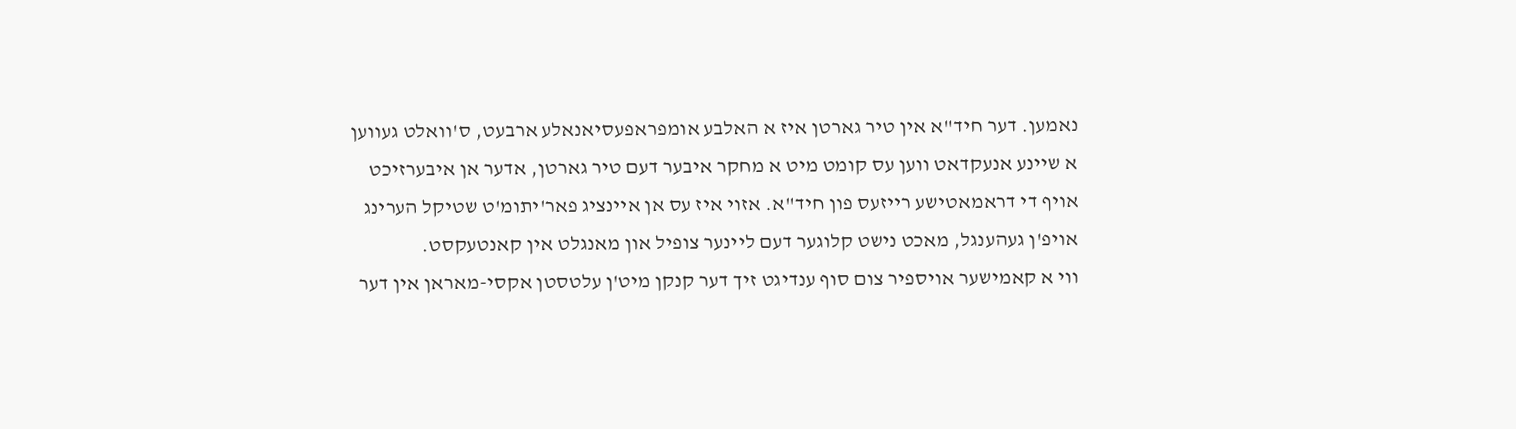נאמען. דער חיד"א אין טיר גארטן איז א האלבע אומפראפעסיאנאלע ארבעט, ס'וואלט געווען א שיינע אנעקדאט ווען עס קומט מיט א מחקר איבער דעם טיר גארטן, אדער אן איבערזיכט אויף די דראמאטישע רייזעס פון חיד"א. אזוי איז עס אן איינציג פאר'יתומ'ט שטיקל הערינג אויפ'ן געהענגל, מאכט נישט קלוגער דעם ליינער צופיל און מאנגלט אין קאנטעקסט.
ווי א קאמישער אויספיר צום סוף ענדיגט זיך דער קנקן מיט'ן עלטסטן אקסי-מאראן אין דער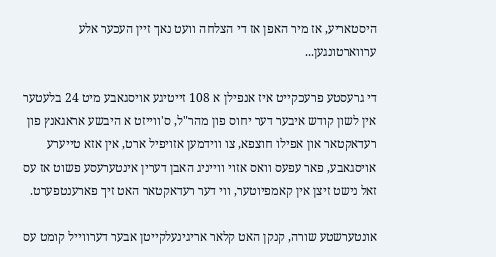היסטאריע, אז מיר האפן אז די הצלחה וועט נאך זיין העכער אלע ערווארטונגען...

די גרעסטע פרעכקייט איז אנפילן א 108 זייטיגע אויסגאבע מיט 24 בלעטער אין לשון קודש איבער דער יחוס פון מהר"ל, ס'ווייזט א היבשע אראגאנץ פון רעדאקטאר און אפילו חוצפא, צו ווידמען אזויפיל ארט, אין אזא טייערע אויסגאבע, פאר עפעס וואס אזוי ווייניג האבן דערין אינטערעסע פשוט אז עס זאל נישט זיצן אין קאמפיוטער, ווי דער רעדאקטאר האט זיך פארענטפערט.

אונטערשטע שורה, קנקן האט קלאר אריגינעלקייטן אבער דערווייל קומט עס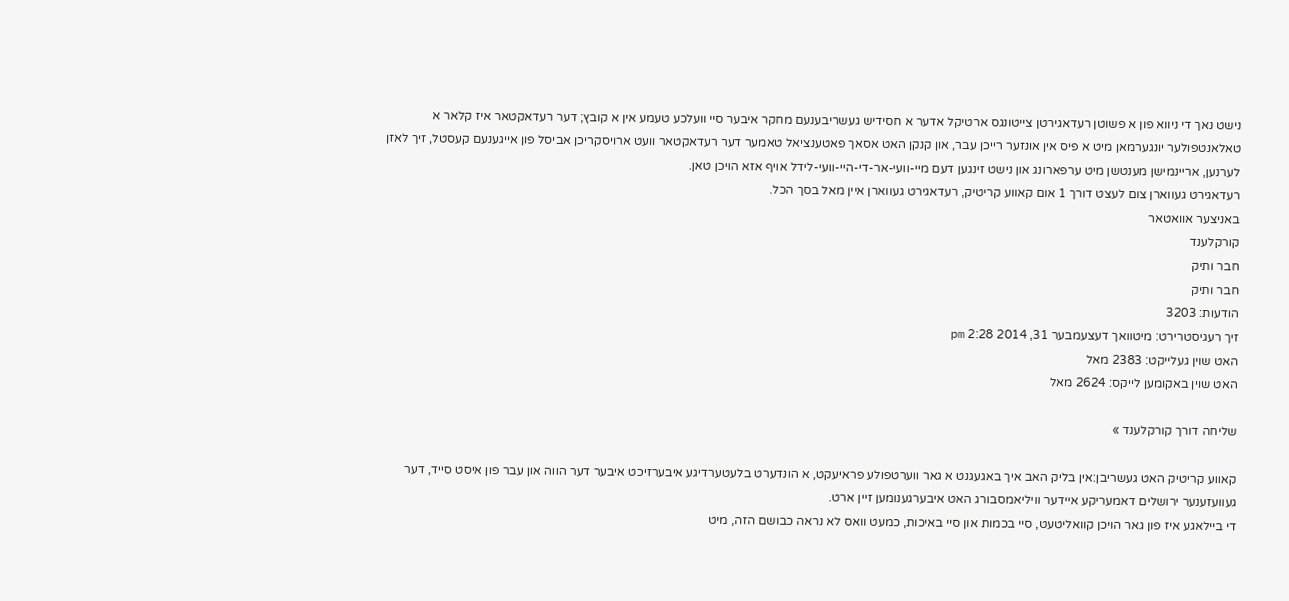נישט נאך די ניווא פון א פשוטן רעדאגירטן צייטונגס ארטיקל אדער א חסידיש געשריבענעם מחקר איבער סיי וועלכע טעמע אין א קובץ; דער רעדאקטאר איז קלאר א טאלאנטפולער יונגערמאן מיט א פיס אין אונזער רייכן עבר, און קנקן האט אסאך פאטענציאל טאמער דער רעדאקטאר וועט ארויסקריכן אביסל פון אייגענעם קעסטל, זיך לאזן לערנען, אריינמישן מענטשן מיט ערפארונג און נישט זינגען דעם מיי-וועי-אר-די-היי-וועי-לידל אויף אזא הויכן טאן.
רעדאגירט געווארן צום לעצט דורך 1 אום קאווע קריטיק, רעדאגירט געווארן איין מאל בסך הכל.
באניצער אוואטאר
קורקלענד
חבר ותיק
חבר ותיק
הודעות: 3203
זיך רעגיסטרירט: מיטוואך דעצעמבער 31, 2014 2:28 pm
האט שוין געלייקט: 2383 מאל
האט שוין באקומען לייקס: 2624 מאל

שליחה דורך קורקלענד »

קאווע קריטיק האט געשריבן:אין בליק האב איך באגעגנט א גאר ווערטפולע פראיעקט, א הונדערט בלעטערדיגע איבערזיכט איבער דער הווה און עבר פון איסט סייד, דער געוועזענער ירושלים דאמעריקע איידער וויליאמסבורג האט איבערגענומען זיין ארט.
די ביילאגע איז פון גאר הויכן קוואליטעט, סיי בכמות און סיי באיכות, כמעט וואס לא נראה כבושם הזה, מיט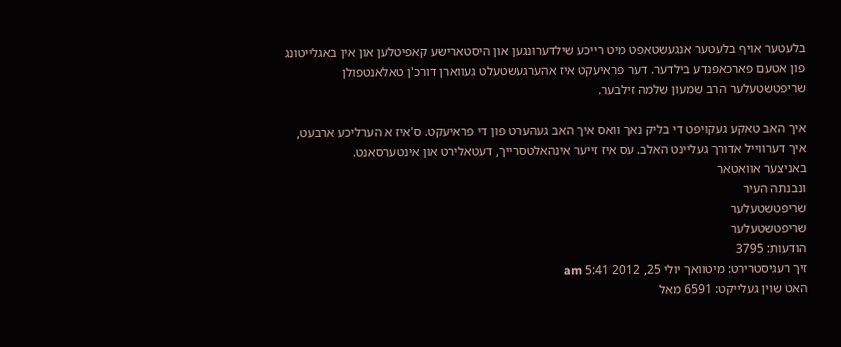בלעטער אויף בלעטער אנגעשטאפט מיט רייכע שילדערונגען און היסטארישע קאפיטלען און אין באגלייטונג פון אטעם פארכאפנדע בילדער. דער פראיעקט איז אהערגעשטעלט געווארן דורכ'ן טאלאנטפולן שריפטשטעלער הרב שמעון שלמה זילבער.

איך האב טאקע געקויפט די בליק נאך וואס איך האב געהערט פון די פראיעקט. ס'איז א הערליכע ארבעט, איך דערווייל אדורך געליינט האלב. עס איז זייער אינהאלטסרייך, דעטאלירט און אינטערסאנט.
באניצער אוואטאר
ונבנתה העיר
שריפטשטעלער
שריפטשטעלער
הודעות: 3795
זיך רעגיסטרירט: מיטוואך יולי 25, 2012 5:41 am
האט שוין געלייקט: 6591 מאל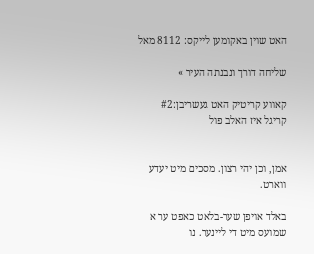האט שוין באקומען לייקס: 8112 מאל

שליחה דורך ונבנתה העיר »

קאווע קריטיק האט געשריבן:#2
קריגל איז האלב פול


אמן, וכן יהי רצון. מסכים מיט יעדע ווארט.

באלד אויפן שער-בלאט כאפט ער א שמועס מיט די ליינער. נו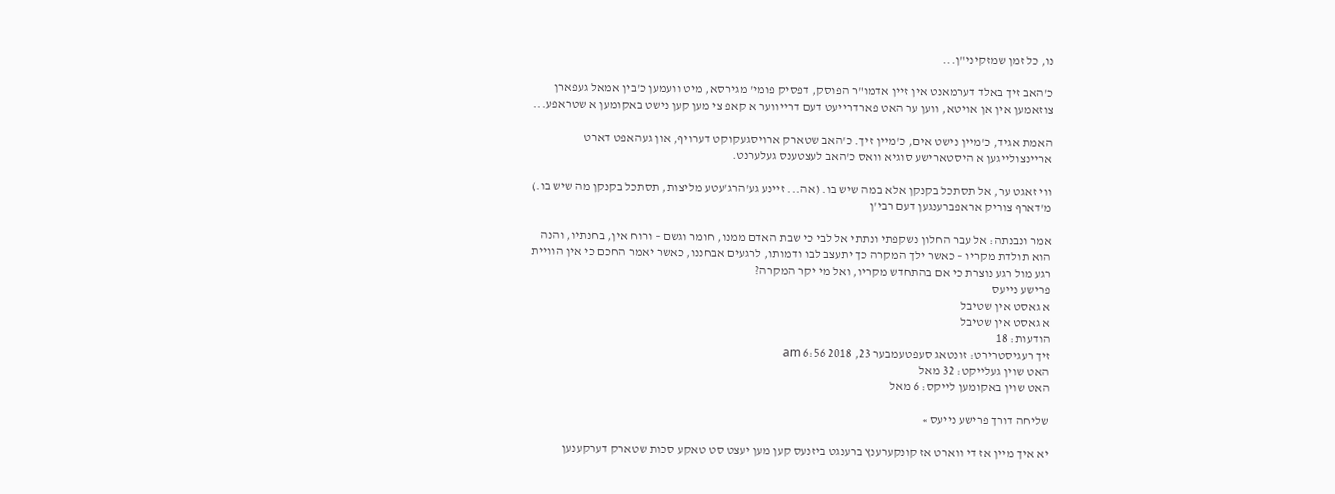נו, כל זמן שמזקיני"ן...

כ'האב זיך באלד דערמאנט אין זיין אדמו"ר הפוסק, דפסיק פומי' מגירסא, מיט וועמען כ'בין אמאל געפארן צוזאמען אין אן אויטא, ווען ער האט פארדרייעט דעם דרייווער א קאפ צי מען קען נישט באקומען א שטראפע...

האמת אגיד, כ'מיין נישט אים, כ'מיין זיך. כ'האב שטארק ארויסגעקוקט דערויף, און געהאפט דארט אריינצולייגען א היסטארישע סוגיא וואס כ'האב לעצטענס געלערנט.

ווי זאגט ער, אל תסתכל בקנקן אלא במה שיש בו. (אה... זיינע גע'הרג'עטע מליצות, תסתכל בקנקן מה שיש בו.)
מ'דארף צוריק אראפברענגען דעם רבי'ן

אמר ונבנתה: אל עבר החלון נשקפתי ונתתי אל לבי כי שבת האדם ממנו, חומר וגשם – ורוח אין, בחנתיו, והנה הוא תולדת מקריו – כאשר ילך המקרה כך יתעצב לבו ודמותו, לרגעים אבחננו, כאשר יאמר החכם כי אין הוויית רגע מול רגע נוצרת כי אם בהתחדש מקריו, ואל מי יקר המקרה?
פרישע נייעס
א גאסט אין שטיבל
א גאסט אין שטיבל
הודעות: 18
זיך רעגיסטרירט: זונטאג סעפטעמבער 23, 2018 6:56 am
האט שוין געלייקט: 32 מאל
האט שוין באקומען לייקס: 6 מאל

שליחה דורך פרישע נייעס »

יא איך מיין אז די ווארט אז קונקערענץ ברענגט ביזנעס קען מען יעצט סט טאקע סכות שטארק דערקענען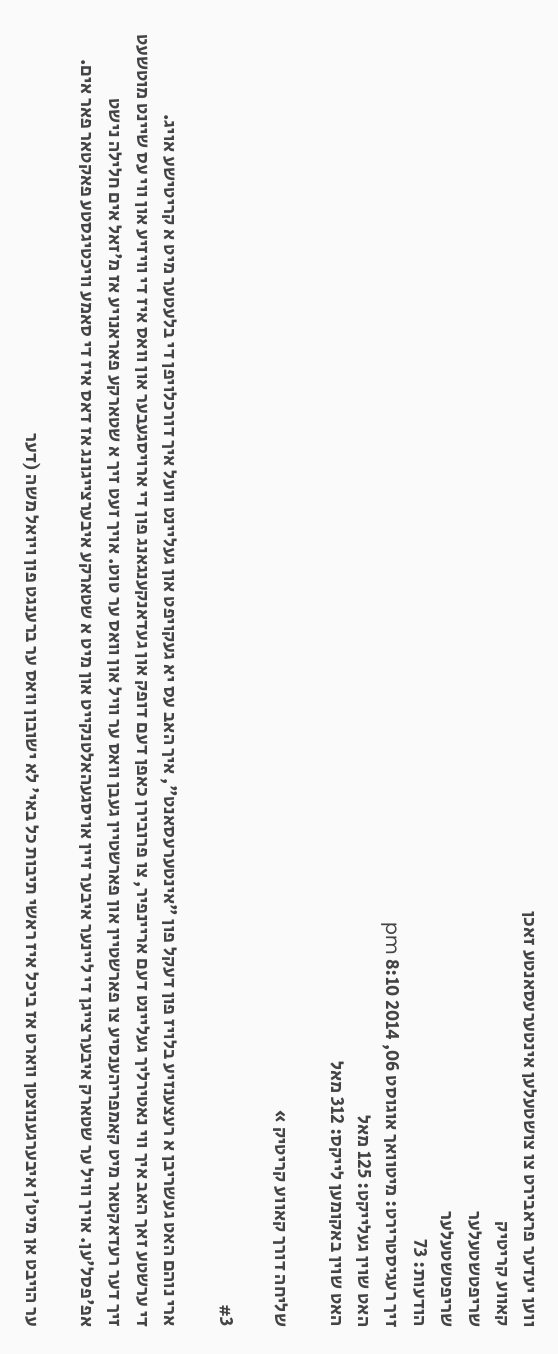ווען יעדער פראבירט צו צושטעלען אינטערעסאנטע זאכן
קאווע קריטיק
שריפטשטעלער
שריפטשטעלער
הודעות: 73
זיך רעגיסטרירט: מיטוואך אוגוסט 06, 2014 8:10 pm
האט שוין געלייקט: 125 מאל
האט שוין באקומען לייקס: 312 מאל

שליחה דורך קאווע קריטיק »

#3

ארי נוהם האט געשריבן א רעצענזיע בלויז פון דעקל פון "אינטערעסאנט", איך האב עס יא געקויפט און געליינט וועל איך דורכלויפן די בלעטער מיט א קריטישע אויג.
די ערשטע זאך האב איך ווי נאטירליך געליינט דעם אריינפיר, צו פרובירן כאפן דעם דופק און געדאנקענגאנג פון די ארויסגעבער און וואס איז די וויזיע און ווי עס שיינט מוטשעט זיך דער רעדאקטאר מיט קאמפריהענסיע צו פארשטיין און פארשטיין געבן וואס ער וויל און וואס ער טוט. אויך זעט זיך א שטארקע פאראנויע אז מ'זאל אים חלילה נישט אפ'פסל'ען. אויך וויל ער שטארק איבערצייגן די ליינער איבער זיין אויסגעהאלטנקייט און מיט א שטארקע איבערצייגונג אז דאס איז די סאמע וויכטיגסטע פאקטאר פאר אים.

ער הויבט אן מיט'ן איבערגענוצטן ווארט אז ביכל איז ראשי תיבות כל באי' לא ישובון וואס ער ברענגט פון ויואל משה (דער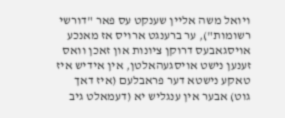ויואל משה אליין שענקט עס פאר "דורשי רשומות"), ער ברענגט ארויס אז מאנכע אויסגאבעס דרוקן ציונות און זאכן וואס זענען נישט אויסגעהאלטן, אין אידיש איז טאקע נישטא דער פראבלעם (איז דאך גוט) אבער אין ענגליש יא (דעמאלט גיב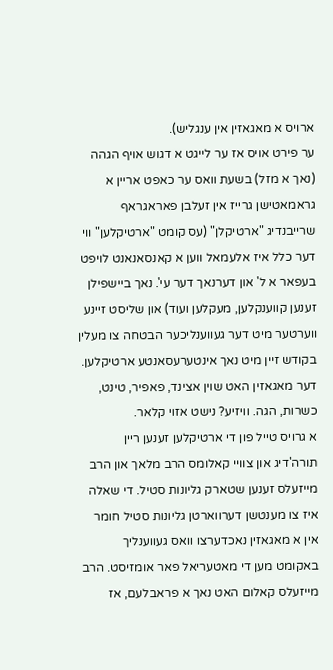ארויס א מאגאזין אין ענגליש).
ער פירט אויס אז ער לייגט א דגוש אויף הגהה (נאך א מזל) בשעת וואס ער כאפט אריין א גראמאטישן גרייז אין זעלבן פאראגראף שרייבנדיג "ארטיקלן" (עס קומט "ארטיקלען" ווי דער כלל איז אלעמאל ווען א קאנסאנאנט לויפט בעפאר א ל' און דערנאך דער עי'. נאך ביישפילן זענען קווענקלען, מעקלען ועוד) און שליסט זיינע ווערטער מיט דער געווענליכער הבטחה צו מעלין בקודש זיין מיט נאך אינטערעסאנטע ארטיקלען. דער מאגאזין האט שוין אצינד, פאפיר, טינט, כשרות, הגה. וויזיע? נישט אזוי קלאר.
א גרויס טייל פון די ארטיקלען זענען ריין תורה'דיג און צוויי קאלומס הרב מלאך און הרב מייזעלס זענען שטארק גליונות סטיל. די שאלה איז צו מענטשן דערווארטן גליונות סטיל חומר אין א מאגאזין נאכדערצו וואס געווענליך באקומט מען די מאטעריאל פאר אומזיסט. הרב מייזעלס קאלום האט נאך א פראבלעם, אז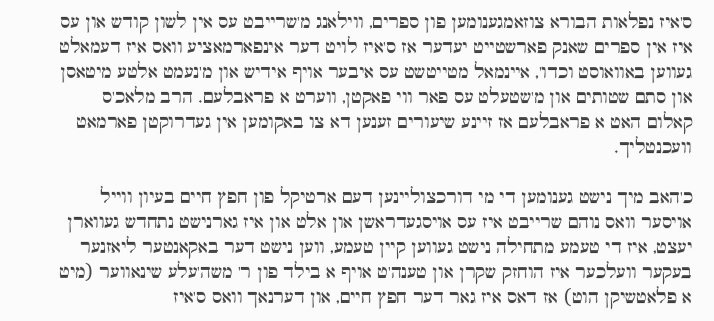ס'איז נפלאות הבורא צוזאמגענומען פון ספרים, ווילאנג מ'שרייבט עס אין לשון קודש און עס איז אין ספרים שאנק פארשטייט יעדער אז ס'איז לויט דער אינפארמאציע וואס איז דעמאלט געווען באוואוסט וכדו', איינמאל מטייטשט עס איבער אויף אידיש און מ'נעמט אלטע מיטאסן און סתם שטותים און מ'שטעלט עס פאר ווי פאקטן, ווערט א פראבלעם. הרב מלאכ'ס קאלום האט א פראבלעם אז זיינע שיעורים זענען דא צו באקומען אין געדרוקטן פארמאט וועכנטליך.

כ'האב מיך נישט גענומען די מי דורכצוליינען דעם ארטיקל פון חפץ חיים בעיון ווייל אויסער וואס נוהם שרייבט איז עס אויסגעדראשן און אלט און איז גארנישט נתחדש געווארן יעצט, איז די טעמע מתחילה נישט געווען קיין טעמע, ווען נישט דער באקאנטער ליאזנער בעקער וועלכער איז הוחזק שקרן און טענה'ט אויף א בילד פון ר' משה'עלע שינאווער (מיט א פלאטשיקן הוט) אז דאס איז גאר דער חפץ חיים, און דערנאך וואס ס'איז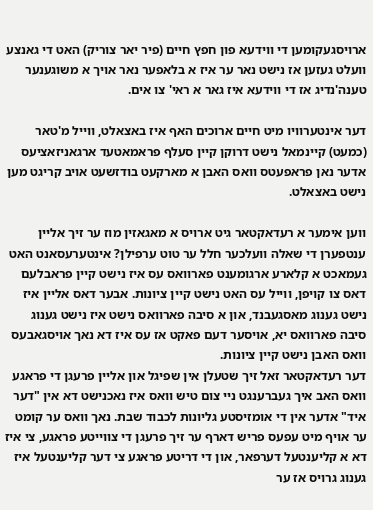ארויסגעקומען די ווידעא פון חפץ חיים (פיר יאר צוריק) האט די גאנצע וועלט געזען אז נישט נאר ער איז א בלאפער נאר אויך א משוגענער טענה'נדיג אז די ווידעא איז גאר א ראי' צו אים.

דער אינטערוויו מיט חיים ארוכים האף איז באצאלט, ווייל מ'טאר (כמעט) קיינמאל נישט דרוקן קיין סעלף פראמאטעד ארגאניזאציעס אדער נאן פראפעטס וואס האבן א מארקעט בודזשעט אויב קריגט מען נישט באצאלט.

ווען אימער א רעדאקטאר גיט ארויס א מאגאזין מוז ער זיך אליין ענטפערן די שאלה וועלכער חלל ער טוט ערפילן? אינטערעסאנט האט געמאכט א קלארע ארגומענט פארוואס עס איז נישט קיין פראבלעם דאס צו קויפן, ווייל עס האט נישט קיין ציונות. אבער דאס אליין איז נישט גענוג מאסגעבנד, און א סיבה פארוואס נישט איז נישט גענוג סיבה פארוואס יא, אויסער דעם פאקט אז עס איז דא נאך אויסגאבעס וואס האבן נישט קיין ציונות.
דער רעדאקטאר זאל זיך שטעלן אין שפיגל און אליין פרעגן די פראגע וואס האב איך געברענגט ניי צום טיש וואס איז נאכנישט דא אין "דער איד" אדער אין די אומזיסטע גליונות לכבוד שבת. נאך וואס ער קומט ער אויף מיט עפעס פריש דארף ער זיך פרעגן די צווייטע פראגע, צי איז דא א קליענטעל דערפאר, און די דריטע פראגע צי דער קליענטעל איז גענוג גרויס אז ער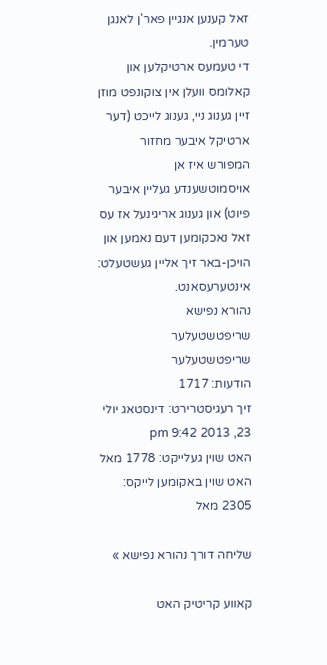זאל קענען אנגיין פאר'ן לאנגן טערמין.
די טעמעס ארטיקלען און קאלומס וועלן אין צוקונפט מוזן זיין גענוג ניי, גענוג לייכט (דער ארטיקל איבער מחזור המפורש איז אן אויסמוטשענדע געליין איבער פיוט) און גענוג אריגינעל אז עס זאל נאכקומען דעם נאמען און הויכן-באר זיך אליין געשטעלט: אינטערעסאנט.
נהורא נפישא
שריפטשטעלער
שריפטשטעלער
הודעות: 1717
זיך רעגיסטרירט: דינסטאג יולי 23, 2013 9:42 pm
האט שוין געלייקט: 1778 מאל
האט שוין באקומען לייקס: 2305 מאל

שליחה דורך נהורא נפישא »

קאווע קריטיק האט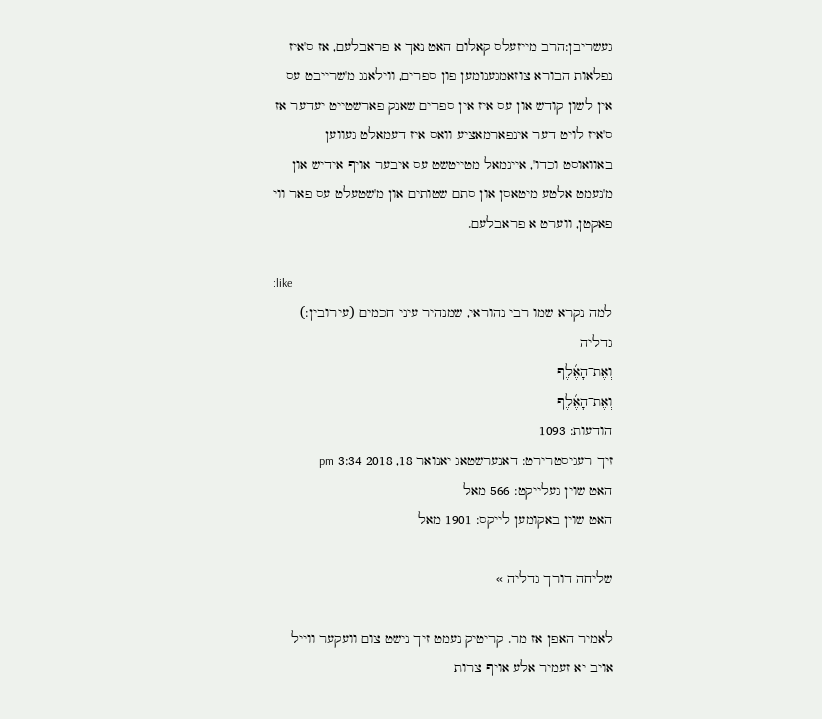געשריבן:הרב מייזעלס קאלום האט נאך א פראבלעם, אז ס'איז נפלאות הבורא צוזאמגענומען פון ספרים, ווילאנג מ'שרייבט עס אין לשון קודש און עס איז אין ספרים שאנק פארשטייט יעדער אז ס'איז לויט דער אינפארמאציע וואס איז דעמאלט געווען באוואוסט וכדו', איינמאל מטייטשט עס איבער אויף אידיש און מ'נעמט אלטע מיטאסן און סתם שטותים און מ'שטעלט עס פאר ווי פאקטן, ווערט א פראבלעם.

:like
למה נקרא שמו רבי נהוראי, שמנהיר עיני חכמים (עירובין:)
גדליה
וְאֶת־הָאֶ֜לֶף
וְאֶת־הָאֶ֜לֶף
הודעות: 1093
זיך רעגיסטרירט: דאנערשטאג יאנואר 18, 2018 3:34 pm
האט שוין געלייקט: 566 מאל
האט שוין באקומען לייקס: 1901 מאל

שליחה דורך גדליה »

לאמיר האפן אז מר. קריטיק נעמט זיך נישט צום וועקער ווייל אויב יא זעמיר אלע אויף צרות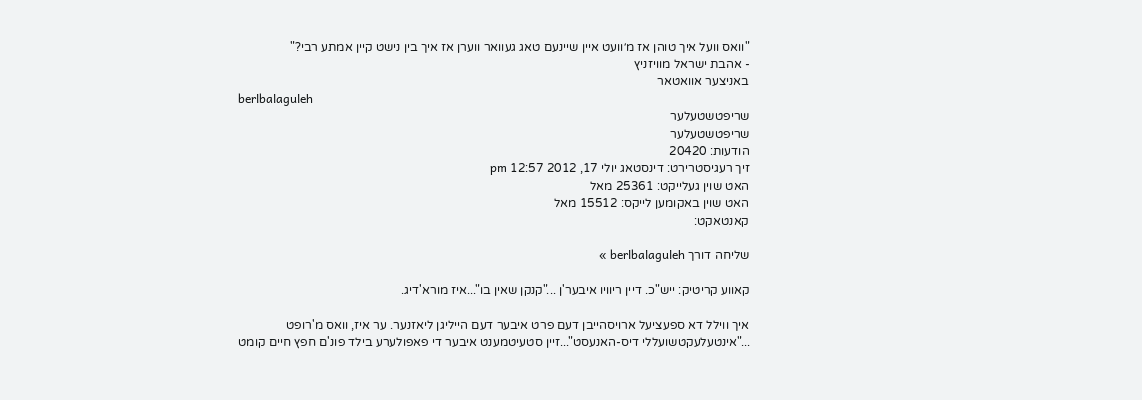"וואס וועל איך טוהן אז מ׳וועט איין שיינעם טאג געוואר ווערן אז איך בין נישט קיין אמתע רבי?"
- אהבת ישראל מוויזניץ
באניצער אוואטאר
berlbalaguleh
שריפטשטעלער
שריפטשטעלער
הודעות: 20420
זיך רעגיסטרירט: דינסטאג יולי 17, 2012 12:57 pm
האט שוין געלייקט: 25361 מאל
האט שוין באקומען לייקס: 15512 מאל
קאנטאקט:

שליחה דורך berlbalaguleh »

קאווע קריטיק: ייש"כ. דיין ריוויו איבער'ן ..."קנקן שאין בו"...איז מורא'דיג.

איך ווילל דא ספעציעל ארויסהייבן דעם פרט איבער דעם הייליגן ליאזנער. ער איז, וואס מ'רופט ..."אינטעלעקטשועללי דיס-האנעסט"...זיין סטעיטמענט איבער די פאפולערע בילד פונ'ם חפץ חיים קומט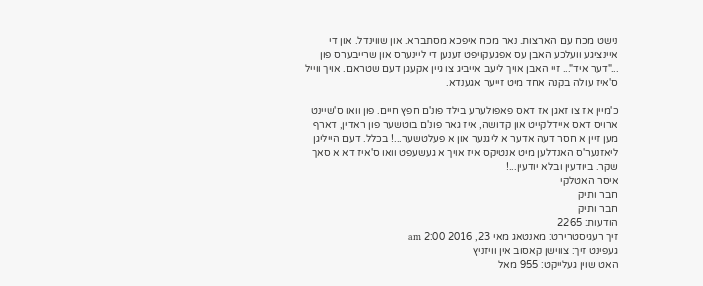נישט מכח עם הארצות. נאר מכח איפכא מסתברא. און שווינדל. און די איינציגע וועלכע האבן עס אפגעקויפט זענען די ליינערס און שרייבערס פון ..."דער איד"... זיי האבן אויך ליעב אייביג צו גיין אקעגן דעם שטראם. אויך ווייל ס'איז עולה בקנה אחד מיט זייער אגענדא.

כ'מיין אז צו זאגן אז דאס פאפולערע בילד פונ'ם חפץ חיים. פון וואו ס'שיינט ארויס דאס איידלקייט און קדושה, איז גאר פונ'ם בוטשער פון ראדין, דארף מען זיין א חסר דעה אדער א ליגנער און א פעלטשער...! בכלל. דעם הייליגן ליאזנער'ס האנדלען מיט אנטיקס איז אויך א געשעפט וואו ס'איז דא א סאך שקר. ביודעין ובלא יודעין...!
איסר האטלקי
חבר ותיק
חבר ותיק
הודעות: 2265
זיך רעגיסטרירט: מאנטאג מאי 23, 2016 2:00 am
געפינט זיך: צווישן קאסוב אין וויזניץ
האט שוין געלייקט: 955 מאל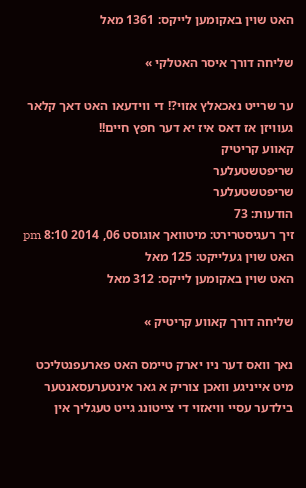האט שוין באקומען לייקס: 1361 מאל

שליחה דורך איסר האטלקי »

ער שרייט נאכאלץ אזוי?! די ווידעאו האט דאך קלאר געוויזן אז דאס איז יא דער חפץ חיים!!
קאווע קריטיק
שריפטשטעלער
שריפטשטעלער
הודעות: 73
זיך רעגיסטרירט: מיטוואך אוגוסט 06, 2014 8:10 pm
האט שוין געלייקט: 125 מאל
האט שוין באקומען לייקס: 312 מאל

שליחה דורך קאווע קריטיק »

נאך וואס דער ניו יארק טיימס האט פארעפנטליכט מיט אייניגע וואכן צוריק א גאר אינטערעסאנטער בילדער עסיי וויאזוי די צייטונג גייט טעגליך אין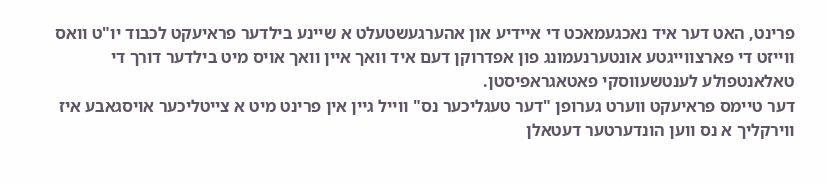פרינט, האט דער איד נאכגעמאכט די איידיע און אהערגעשטעלט א שיינע בילדער פראיעקט לכבוד יו"ט וואס ווייזט די פארצווייגטע אונטערנעמונג פון אפדרוקן דעם איד וואך איין וואך אויס מיט בילדער דורך די טאלאנטפולע לענטשעווסקי פאטאגראפיסטן.
דער טיימס פראיעקט ווערט גערופן "דער טעגליכער נס" ווייל גיין אין פרינט מיט א צייטליכער אויסגאבע איז ווירקליך א נס ווען הונדערטער דעטאלן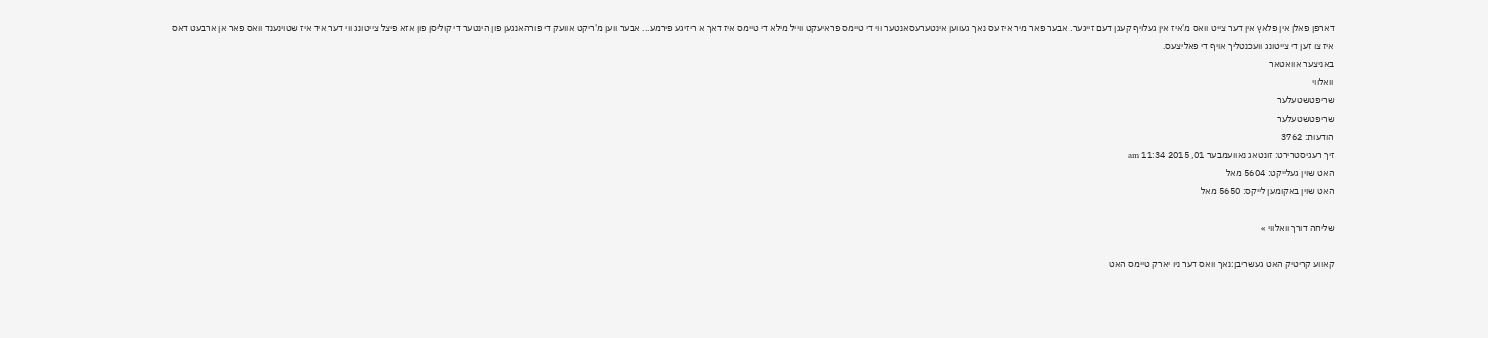דארפן פאלן אין פלאץ אין דער צייט וואס מ'איז אין געלויף קעגן דעם זייגער. אבער פאר מיר איז עס נאך געווען אינטערעסאנטער ווי די טיימס פראיעקט ווייל מילא די טיימס איז דאך א ריזיגע פירמע... אבער ווען מ'ריקט אוועק די פורהאנגען פון הינטער די קוליסן פון אזא פיצל צייטונג ווי דער איד איז שטוינענד וואס פאר אן ארבעט דאס איז צו זען די צייטונג וועכנטליך אויף די פאליצעס.
באניצער אוואטאר
וואלווי
שריפטשטעלער
שריפטשטעלער
הודעות: 3762
זיך רעגיסטרירט: זונטאג נאוועמבער 01, 2015 11:34 am
האט שוין געלייקט: 5604 מאל
האט שוין באקומען לייקס: 5650 מאל

שליחה דורך וואלווי »

קאווע קריטיק האט געשריבן:נאך וואס דער ניו יארק טיימס האט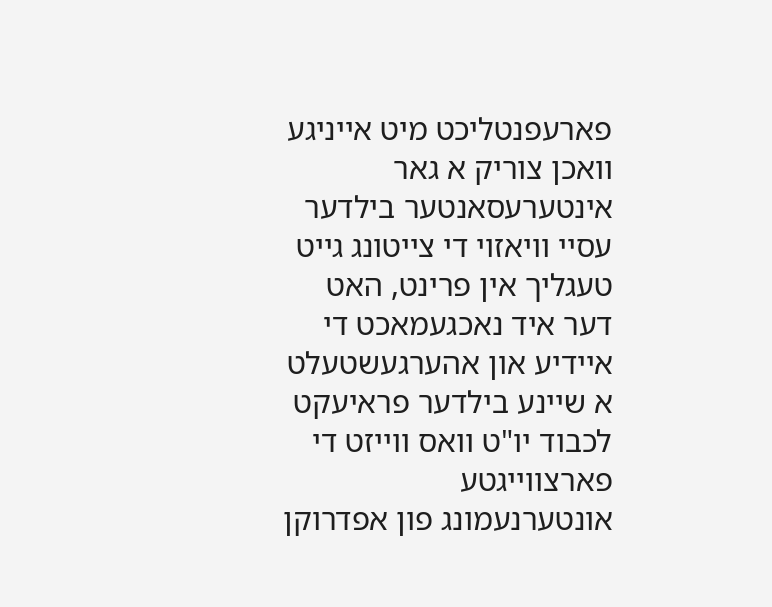פארעפנטליכט מיט אייניגע וואכן צוריק א גאר אינטערעסאנטער בילדער עסיי וויאזוי די צייטונג גייט טעגליך אין פרינט, האט דער איד נאכגעמאכט די איידיע און אהערגעשטעלט א שיינע בילדער פראיעקט לכבוד יו"ט וואס ווייזט די פארצווייגטע אונטערנעמונג פון אפדרוקן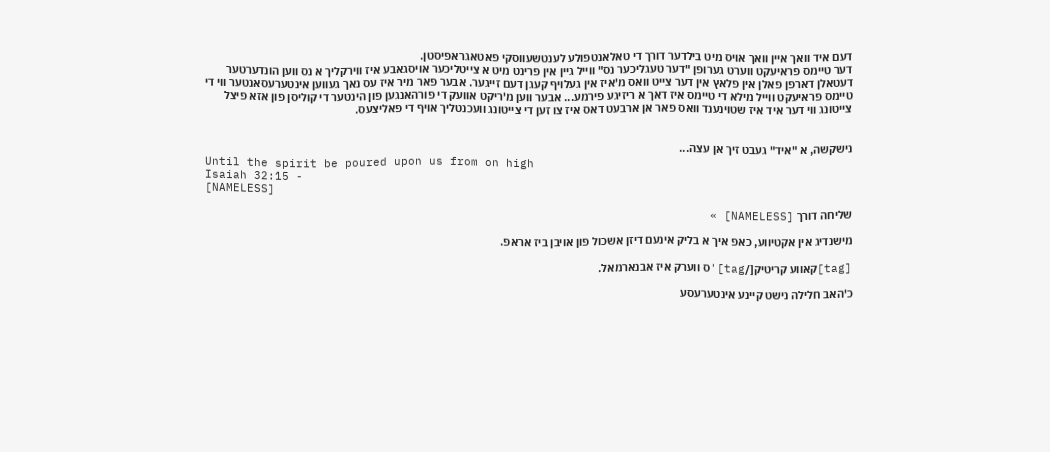דעם איד וואך איין וואך אויס מיט בילדער דורך די טאלאנטפולע לענטשעווסקי פאטאגראפיסטן.
דער טיימס פראיעקט ווערט גערופן "דער טעגליכער נס" ווייל גיין אין פרינט מיט א צייטליכער אויסגאבע איז ווירקליך א נס ווען הונדערטער דעטאלן דארפן פאלן אין פלאץ אין דער צייט וואס מ'איז אין געלויף קעגן דעם זייגער. אבער פאר מיר איז עס נאך געווען אינטערעסאנטער ווי די טיימס פראיעקט ווייל מילא די טיימס איז דאך א ריזיגע פירמע... אבער ווען מ'ריקט אוועק די פורהאנגען פון הינטער די קוליסן פון אזא פיצל צייטונג ווי דער איד איז שטוינענד וואס פאר אן ארבעט דאס איז צו זען די צייטונג וועכנטליך אויף די פאליצעס.


נישקשה, א "איד" געבט זיך אן עצה...
Until the spirit be poured upon us from on high
Isaiah 32:15 -
[NAMELESS]

שליחה דורך [NAMELESS] »

מישנדיג אין אקטיווע, כאפ איך א בליק אינעם דיזן אשכול פון אויבן ביז אראפ.

[tag]קאווע קריטיק[/tag]'ס ווערק איז אבנארמאל.

כ'האב חלילה נישט קיינע אינטערעסע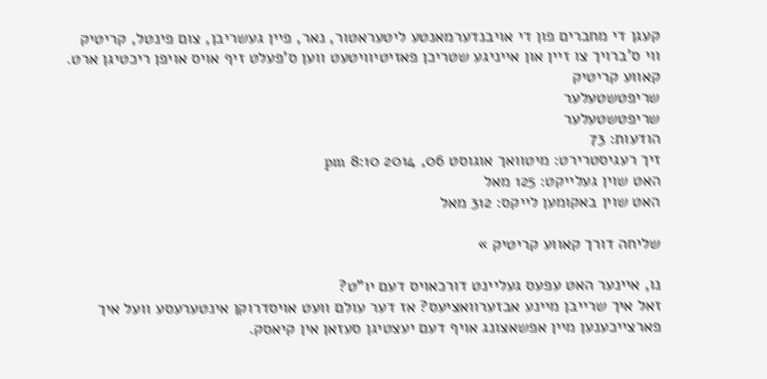קעגן די מחברים פון די אויבנדערמאנטע ליטעראטור, נאר, פיין געשריבן, צום פינטל, קריטיק ווי ס'ברויך צו זיין און אייניגע שטריכן פאזיטיוויטעט ווען ס'פעלט זיף אויס אויפן ריכטיגן ארט.
קאווע קריטיק
שריפטשטעלער
שריפטשטעלער
הודעות: 73
זיך רעגיסטרירט: מיטוואך אוגוסט 06, 2014 8:10 pm
האט שוין געלייקט: 125 מאל
האט שוין באקומען לייקס: 312 מאל

שליחה דורך קאווע קריטיק »

נו, איינער האט עפעס געליינט דורכאויס דעם יו"ט?
זאל איך שרייבן מיינע אבזערוואציעס? אז דער עולם וועט אויסדרוקן אינטערעסע וועל איך פארצייכענען מיין אפשאצונג אויף דעם יעצטיגן סעזאן אין קיאסק.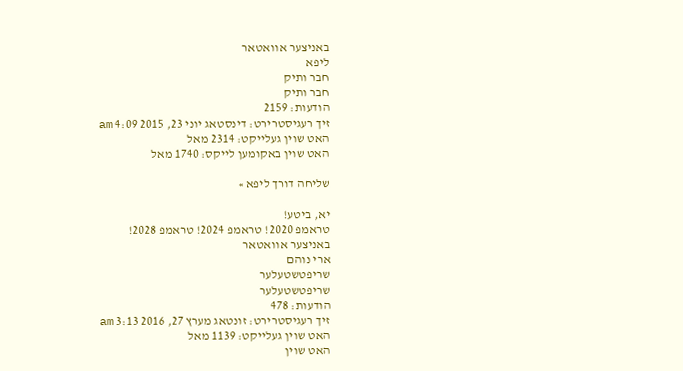באניצער אוואטאר
ליפא
חבר ותיק
חבר ותיק
הודעות: 2159
זיך רעגיסטרירט: דינסטאג יוני 23, 2015 4:09 am
האט שוין געלייקט: 2314 מאל
האט שוין באקומען לייקס: 1740 מאל

שליחה דורך ליפא »

יא, ביטע!
טראמפ 2020! טראמפ 2024! טראמפ 2028!
באניצער אוואטאר
ארי נוהם
שריפטשטעלער
שריפטשטעלער
הודעות: 478
זיך רעגיסטרירט: זונטאג מערץ 27, 2016 3:13 am
האט שוין געלייקט: 1139 מאל
האט שוין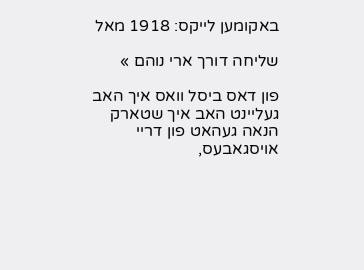באקומען לייקס: 1918 מאל

שליחה דורך ארי נוהם »

פון דאס ביסל וואס איך האב געליינט האב איך שטארק הנאה געהאט פון דריי אויסגאבעס,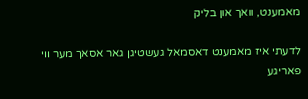מאמענט, וואך און בליק

לדעתי איז מאמענט דאסמאל געשטיגן גאר אסאך מער ווי פאריגע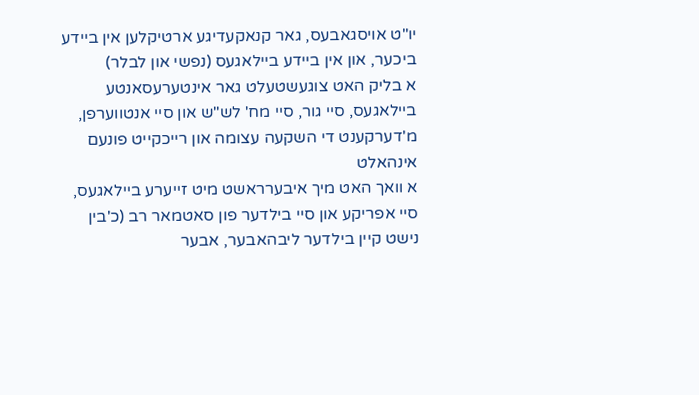יו"ט אויסגאבעס, גאר קנאקעדיגע ארטיקלען אין ביידע ביכער, און אין ביידע ביילאגעס (נפשי און לבלר)
א בליק האט צוגעשטעלט גאר אינטערעסאנטע ביילאגעס, סיי גור, סיי מח' לש"ש און סיי אנטווערפן, מ'דערקענט די השקעה עצומה און רייכקייט פונעם אינהאלט
א וואך האט מיך איבערראשט מיט זייערע ביילאגעס, סיי אפריקע און סיי בילדער פון סאטמאר רב (כ'בין נישט קיין בילדער ליבהאבער, אבער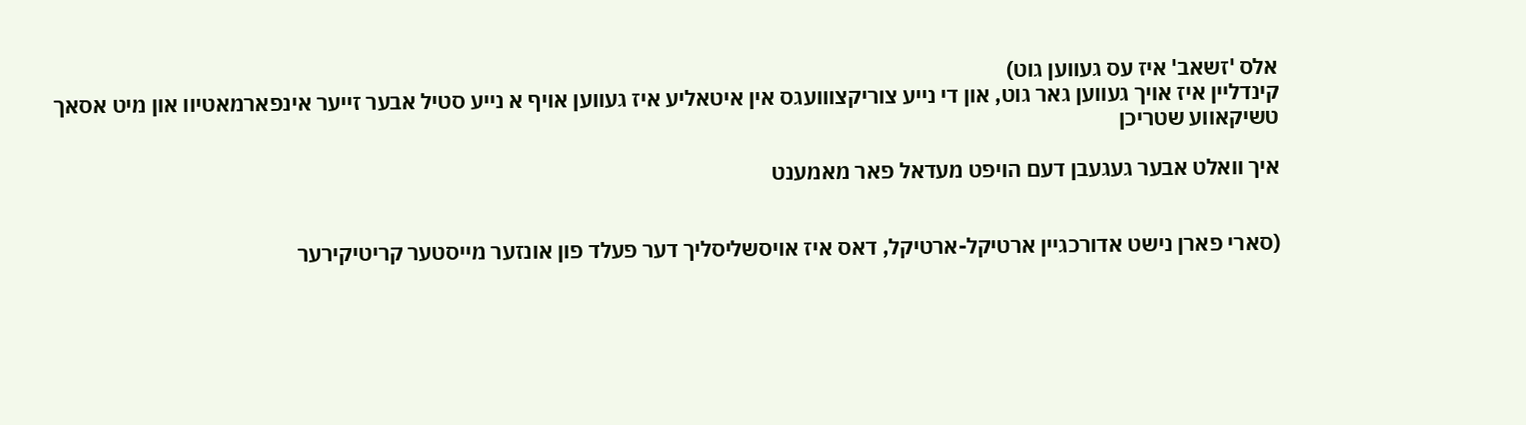אלס 'זשאב' איז עס געווען גוט)
קינדליין איז אויך געווען גאר גוט, און די נייע צוריקצווועגס אין איטאליע איז געווען אויף א נייע סטיל אבער זייער אינפארמאטיוו און מיט אסאך טשיקאווע שטריכן

איך וואלט אבער געגעבן דעם הויפט מעדאל פאר מאמענט


(סארי פארן נישט אדורכגיין ארטיקל-ארטיקל, דאס איז אויסשליסליך דער פעלד פון אונזער מייסטער קריטיקירער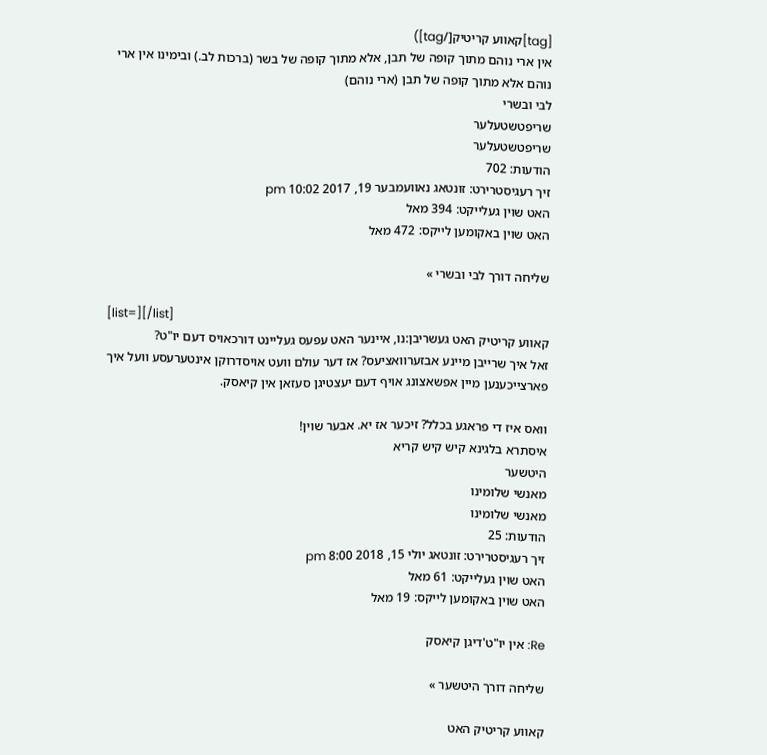[tag]קאווע קריטיק[/tag])
אין ארי נוהם מתוך קופה של תבן, אלא מתוך קופה של בשר (ברכות לב.) ובימינו אין ארי נוהם אלא מתוך קופה של תבן (ארי נוהם)
לבי ובשרי
שריפטשטעלער
שריפטשטעלער
הודעות: 702
זיך רעגיסטרירט: זונטאג נאוועמבער 19, 2017 10:02 pm
האט שוין געלייקט: 394 מאל
האט שוין באקומען לייקס: 472 מאל

שליחה דורך לבי ובשרי »

[list=][/list]
קאווע קריטיק האט געשריבן:נו, איינער האט עפעס געליינט דורכאויס דעם יו"ט?
זאל איך שרייבן מיינע אבזערוואציעס? אז דער עולם וועט אויסדרוקן אינטערעסע וועל איך פארצייכענען מיין אפשאצונג אויף דעם יעצטיגן סעזאן אין קיאסק.

וואס איז די פראגע בכלל? זיכער אז יא. אבער שוין!
איסתרא בלגינא קיש קיש קריא
היטשער
מאנשי שלומינו
מאנשי שלומינו
הודעות: 25
זיך רעגיסטרירט: זונטאג יולי 15, 2018 8:00 pm
האט שוין געלייקט: 61 מאל
האט שוין באקומען לייקס: 19 מאל

Re: אין יו"ט'דיגן קיאסק

שליחה דורך היטשער »

קאווע קריטיק האט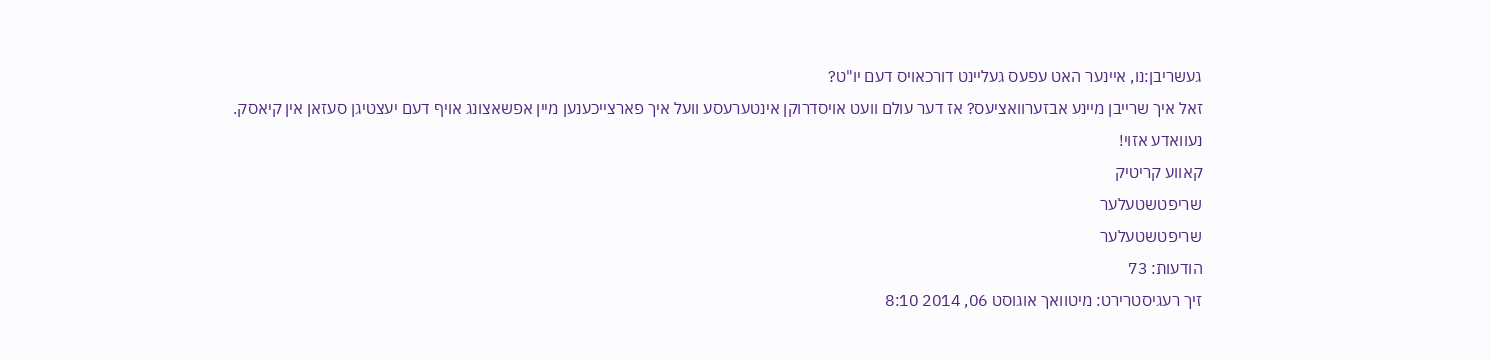געשריבן:נו, איינער האט עפעס געליינט דורכאויס דעם יו"ט?
זאל איך שרייבן מיינע אבזערוואציעס? אז דער עולם וועט אויסדרוקן אינטערעסע וועל איך פארצייכענען מיין אפשאצונג אויף דעם יעצטיגן סעזאן אין קיאסק.
נעוואדע אזוי!
קאווע קריטיק
שריפטשטעלער
שריפטשטעלער
הודעות: 73
זיך רעגיסטרירט: מיטוואך אוגוסט 06, 2014 8:10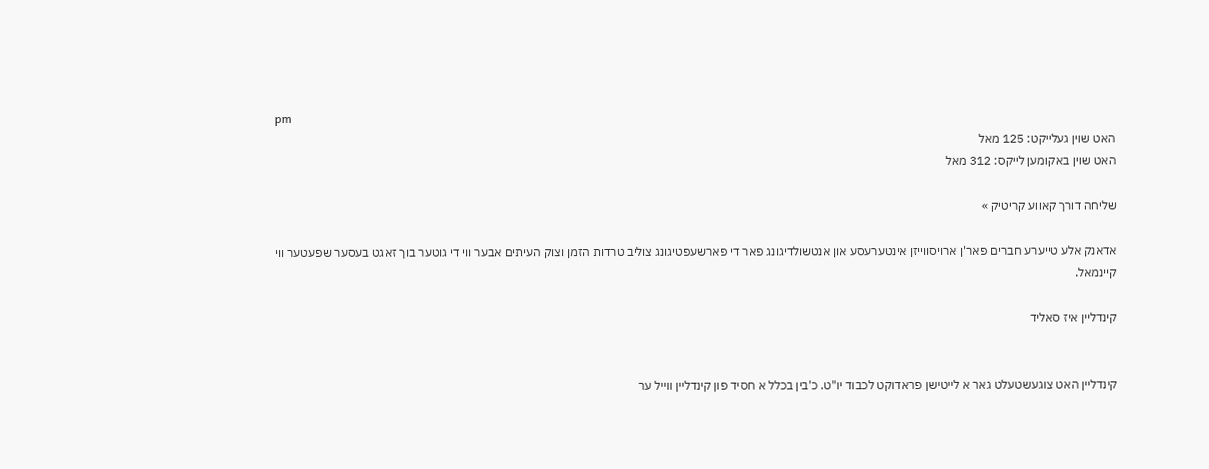pm
האט שוין געלייקט: 125 מאל
האט שוין באקומען לייקס: 312 מאל

שליחה דורך קאווע קריטיק »

אדאנק אלע טייערע חברים פאר'ן ארויסווייזן אינטערעסע און אנטשולדיגונג פאר די פארשעפטיגונג צוליב טרדות הזמן וצוק העיתים אבער ווי די גוטער בוך זאגט בעסער שפעטער ווי קיינמאל.

קינדליין איז סאליד


קינדליין האט צוגעשטעלט גאר א לייטישן פראדוקט לכבוד יו"ט. כ'בין בכלל א חסיד פון קינדליין ווייל ער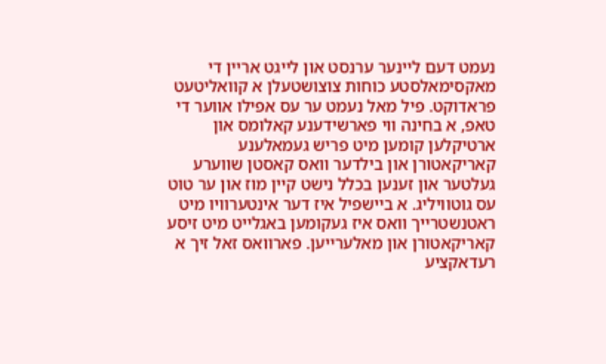נעמט דעם ליינער ערנסט און לייגט אריין די מאקסימאלסטע כוחות צוצושטעלן א קוואליטעט פראדוקט. פיל מאל נעמט ער עס אפילו אווער די טאפ, א בחינה ווי פארשידענע קאלומס און ארטיקלען קומען מיט פריש געמאלענע קאריקאטורן און בילדער וואס קאסטן שווערע געלטער און זענען בכלל נישט קיין מוז און ער טוט עס גוטוויליג. א ביישפיל איז דער אינטערוויו מיט ראטנשטרייך וואס איז געקומען באגלייט מיט זיסע קאריקאטורן און מאלערייען. פארוואס זאל זיך א רעדאקציע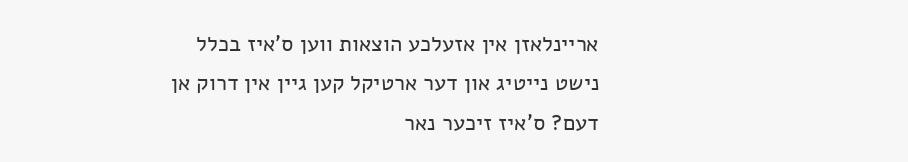אריינלאזן אין אזעלכע הוצאות ווען ס'איז בכלל נישט נייטיג און דער ארטיקל קען גיין אין דרוק אן דעם? ס'איז זיכער נאר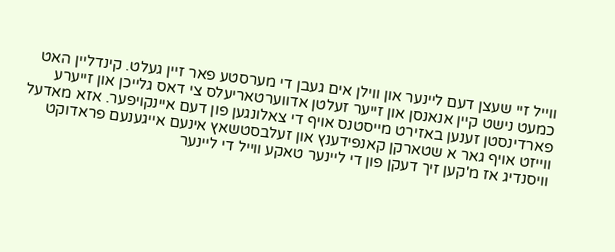ווייל זיי שעצן דעם ליינער און ווילן אים געבן די מערסטע פאר זיין געלט. קינדליין האט כמעט נישט קיין אנאנסן און זייער זעלטן אדווערטאריעלס צי דאס גלייכן און זייערע פארדינסטן זענען באזירט מייסטנס אויף די צאלונגען פון דעם איינקויפער. אזא מאדעל ווייזט אויף גאר א שטארקן קאנפידענץ און זעלבסטשאץ אינעם אייגענעם פראדוקט וויסנדיג אז מ'קען זיך דעקן פון די ליינער טאקע ווייל די ליינער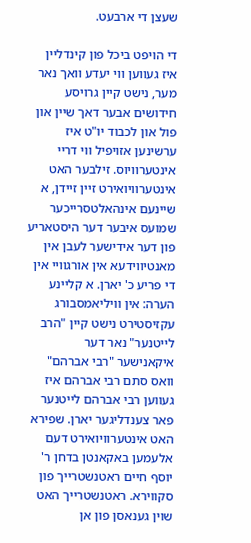שעצן די ארבעט.

די הויפט ביכל פון קינדליין איז געווען ווי יעדע וואך נאר מער, נישט קיין גרויסע חידושים אבער דאך שיין און פול און לכבוד יו"ט איז ערשינען אזויפיל ווי דריי אינטערוויוס. זילבער האט אינטערוויואירט זיין זיידן, א שיינעם אינהאלטסרייכער שמועס איבער דער היסטאריע פון דער אידישער לעבן אין מאנטיווידעא אין אורגוויי אין די פריע כ' יארן. א קליינע הערה: אין וויליאמסבורג עקזיסטירט נישט קיין "הרב לייטנער" נאר דער איקאנישער "רבי אברהם" וואס סתם רבי אברהם איז געווען רבי אברהם לייטנער פאר צענדליגער יארן. שפירא האט אינטערוויואירט דעם אלעמען באקאנטן בדחן ר' יוסף חיים ראטנשטרייך פון סקווירא. ראטנשטרייך האט שוין גענאסן פון אן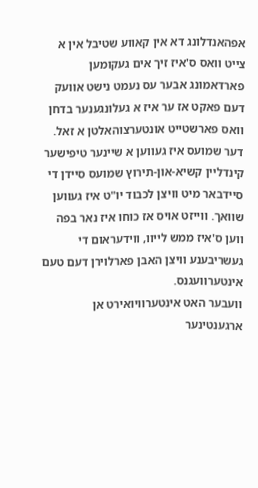אפהאנדלונג דא אין קאווע שטיבל אין א צייט וואס ס'איז זיך אים געקומען פארדאמונג אבער עס נעמט נישט אוועק דעם פאקט אז ער איז א געלונגענער בדחן וואס פארשטייט אונטערצוהאלטן א זאל. דער שמועס איז געווען א שיינער טיפישער קינדליין קשיא-און-תירוץ שמועס סיידן די סיידבאר מיט וויצן לכבוד יו"ט איז געווען שוואך. ווייזט אויס אז כוחו איז נאר בפה ווען ס'איז ממש לייוו, ווידעראום די געשריבענע וויצן האבן פארלוירן דעם טעם אינטערוועגנס.
וועבער האט אינטערוויואירט אן ארגענטינער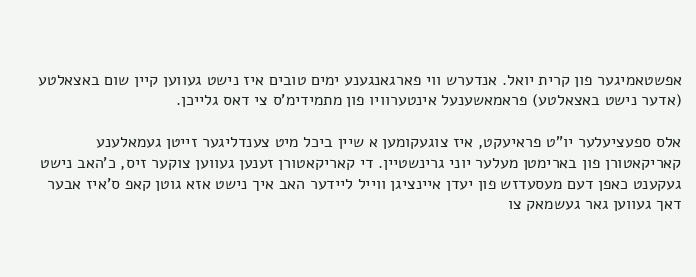אפשטאמיגער פון קרית יואל. אנדערש ווי פארגאנגענע ימים טובים איז נישט געווען קיין שום באצאלטע (אדער נישט באצאלטע) פראמאשענעל אינטערוויו פון מתמידימ'ס צי דאס גלייכן.

אלס ספעציעלער יו"ט פראיעקט, איז צוגעקומען א שיין ביכל מיט צענדליגער זייטן געמאלענע קאריקאטורן פון בארימטן מעלער יוני גרינשטיין. די קאריקאטורן זענען געווען צוקער זיס, כ'האב נישט געקענט כאפן דעם מעסעדזש פון יעדן איינציגן ווייל ליידער האב איך נישט אזא גוטן קאפ ס'איז אבער דאך געווען גאר געשמאק צו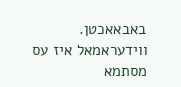באבאאכטן. ווידעראמאל איז עס מסתמא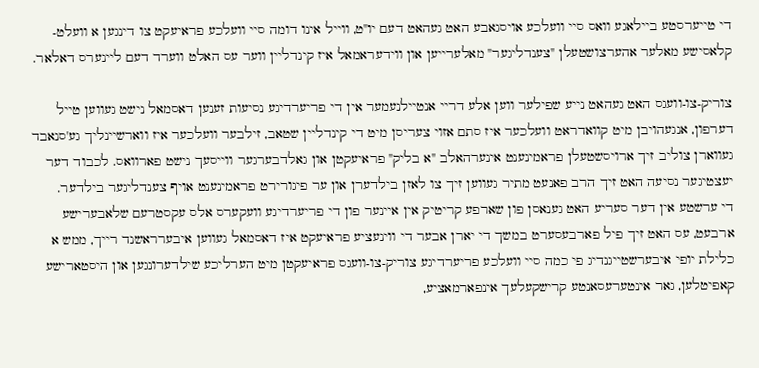די טייערסטע ביילאגע וואס סיי וועלכע אויסגאבע האט געהאט דעם יו"ט, ווייל אינו דומה סיי וועלכע פראיעקט צו דינגען א וועלט-קלאסישע מאלער אהערצושטעלן "צענדליגער" מאלערייען און ווידעראמאל איז קינדליין ווער עס האלט ווערד דעם ליינערס דאלאר.

צוריק-צו-וועגס האט געהאט נייע שפילער ווען אלע דריי אנטיילנעמער אין די פריערדיגע נסיעות זענען דאסמאל נישט געווען טייל דערפון, אנגעהויבן מיט קוואדראט וועלכער איז סתם אזוי צעריסן מיט די קינדליין שטאב, זילבער וועלכער איז ווארשיינליך גע'סנאבד געווארן צוליב זיך ארויסשטעלן פראמינענט אינערהאלב "א בליק" פראיעקטן און גאלדבערגער ווייסעך נישט פארוואס. לכבוד דער יעצטיגער נסיעה האט זיך הרב פאנעט מתיר געווען זיך צו לאזן בילדערן און ער פיגורירט פראמינענט אויף צענדליגער בילדער.
די ערשטע אין דער סעריע האט גענאסן פון שארפע קריטיק אין איינער פון די פריערדיגע וועקערס אלס עקסטרעם שלאבערישע ארבעט, עס האט זיך פיל פארבעסערט במשך די יארן אבער די ווינעציע פראיעקט איז דאסמאל געווען איבערראשנד רייך, ממש א כלילת יופי איבערשטייגנדיג פי כמה סיי וועלכע פריערדיגע צוריק-צו-וועגס פראיעקטן מיט הערליכע שילדערונגען און היסטארישע קאפיטלען, גאר אינטערעסאנטע קרישקעלעך אינפארמאציע,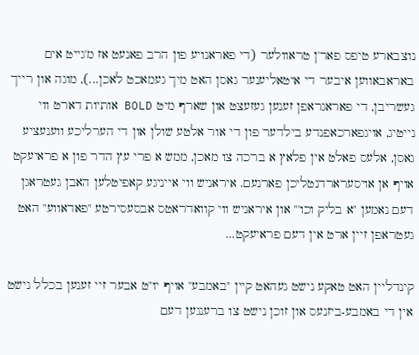נוצבארע טיפס פאר'ן טראוולער (די פאראנויע פון הרב פאנעט אז מ'גייט אים באראבאווען איבער די איטאליענער גאסן האט מיך געמאכט לאכן...), מוגה און רייך געשריבן, די פאראגראפן זענען געזעצט און שארף מיט BOLD אותיות דארט ווי נייטיג, אויגפארכאפנדע בילדער פון די אור אלטע שולן און די הערליכע ווענעציע גאסן, אלעס פאלט אין פלאץ א ברכה צו מאכן, ממש א פרי עץ הדר פון א פראיעקט אויף אן אויסערארדנטליכן פארנעם. איראניש ווי אייניגע קאפיטלען האבן געטראגן דעם נאמען "א בליק וכו'" און איראניש ווי קוואדראטס אבסעסירטע "פאדאווע" האט געטראפן זיין ארט אין דעם פראיעקט...

קינדליין האט טאקע נישט געהאט קיין "באמבע" אויף יו"ט אבער זיי זענען בכלל נישט אין די באמבע-ביזנעס און זוכן נישט צו ברענגען דעם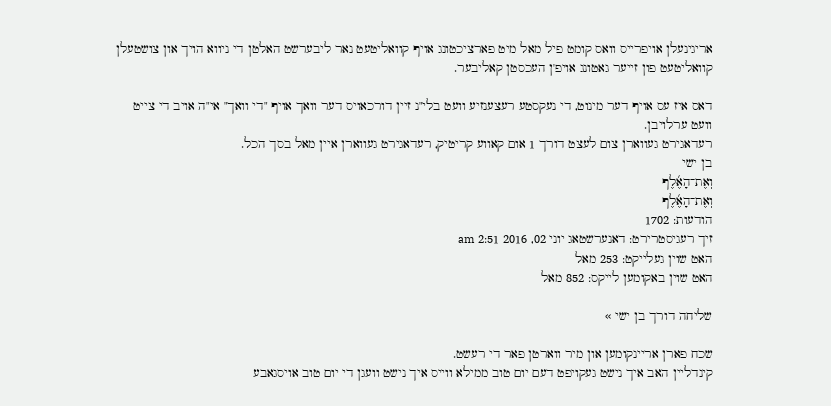אריגינעלן אויפרייס וואס קומט פיל מאל מיט פארציכטונג אויף קוואליטעט נאר ליבערשט האלטן די ניווא הויך און צושטעלן קוואליטעט פון זייער גאטונג אויפ'ן העכסטן קאליבער.

דאס איז עס אויף דער מינוט, די נעקסטע רעצענזיע וועט בלי"נ זיין דורכאויס דער וואך אויף "די וואך" אי"ה אויב די צייט וועט ערלויבן.
רעדאגירט געווארן צום לעצט דורך 1 אום קאווע קריטיק, רעדאגירט געווארן איין מאל בסך הכל.
בן ישי
וְאֶת־הָאֶ֜לֶף
וְאֶת־הָאֶ֜לֶף
הודעות: 1702
זיך רעגיסטרירט: דאנערשטאג יוני 02, 2016 2:51 am
האט שוין געלייקט: 253 מאל
האט שוין באקומען לייקס: 852 מאל

שליחה דורך בן ישי »

שכח פארן אריינקומען און מיר ווארטן פאר די רעשט.
קינדליין האב איך נישט געקויפט דעם יום טוב ממילא ווייס איך נישט וועגן די יום טוב אויסגאבע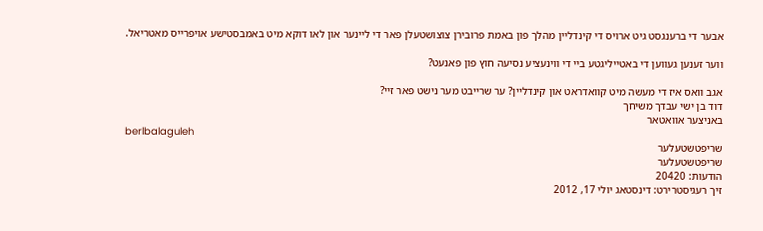אבער די ברענגסט גיט ארויס די קינדליין מהלך פון באמת פרובירן צוצושטעלן פאר די ליינער און לאו דוקא מיט באמבסטישע אויפרייס מאטריאל.

ווער זענען געווען די באטייליגטע ביי די ווינעציע נסיעה חוץ פון פאנעט?

אגב וואס איז די מעשה מיט קוואדראט און קינדליין? ער שרייבט מער נישט פאר זיי?
דוד בן ישי עבדך משיחך
באניצער אוואטאר
berlbalaguleh
שריפטשטעלער
שריפטשטעלער
הודעות: 20420
זיך רעגיסטרירט: דינסטאג יולי 17, 2012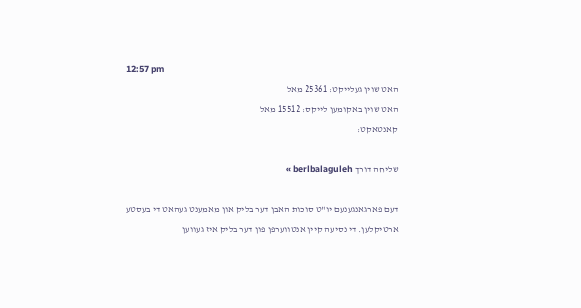12:57 pm
האט שוין געלייקט: 25361 מאל
האט שוין באקומען לייקס: 15512 מאל
קאנטאקט:

שליחה דורך berlbalaguleh »

דעם פארגאנגענעם יו"ט סוכות האבן דער בליק און מאמענט געהאט די בעסטע ארטיקלען. די נסיעה קיין אנטווערפן פון דער בליק איז געווען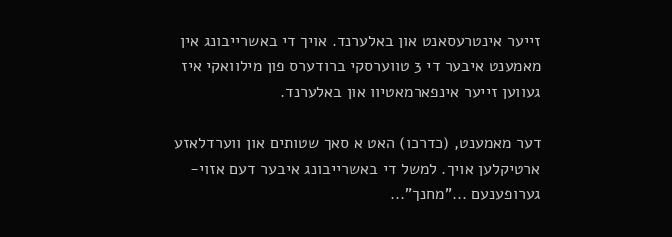זייער אינטרעסאנט און באלערנד. אויך די באשרייבונג אין מאמענט איבער די 3 טווערסקי ברודערס פון מילוואקי איז געווען זייער אינפארמאטיוו און באלערנד.

דער מאמענט, (כדרכו) האט א סאך שטותים און ווערדלאזע ארטיקלען אויך. למשל די באשרייבונג איבער דעם אזוי-גערופענעם ..."מחנך"...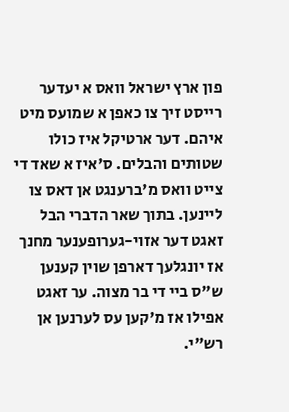פון ארץ ישראל וואס א יעדער רייסט זיך צו כאפן א שמועס מיט איהם. דער ארטיקל איז כולו שטותים והבלים. ס'איז א שאד די צייט וואס מ'ברענגט אן דאס צו ליינען. בתוך שאר הדברי הבל זאגט דער אזוי-גערופענער מחנך אז יונגלעך דארפן שוין קענען ש"ס ביי די בר מצוה. ער זאגט אפילו אז מ'קען עס לערנען אן רש"י.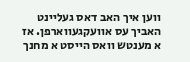ווען איך האב דאס געליינט האביך עס אוועקגעווארפן. אז א מענטש וואס הייסט א מחנך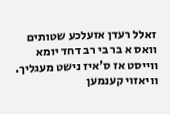זאלל רעדן אזעלכע שטותים וואס א בר בי רב דחד יומא ווייסט אז ס'איז נישט מעגליך. וויאזוי קענמען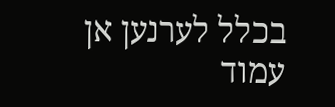בכלל לערנען אן עמוד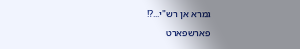גמרא אן רש"י...?!
פארשפארט